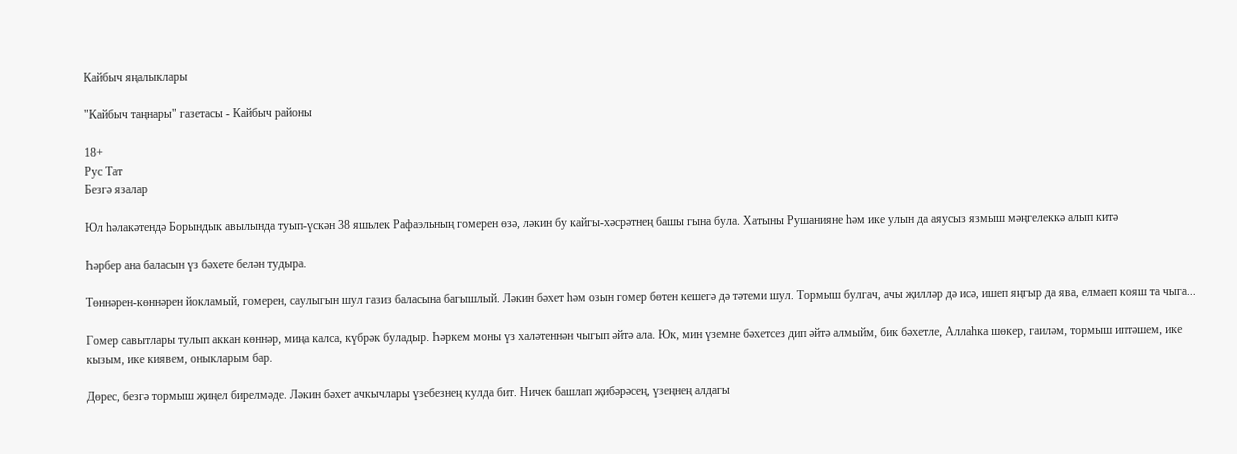Кайбыч яңалыклары

"Кайбыч таңнары" газетасы - Кайбыч районы

18+
Рус Тат
Безгә язалар

Юл һәлакәтендә Борындык авылында туып-үскән 38 яшьлек Рафаэльның гомерен өзә, ләкин бу кайгы-хәсрәтнең башы гына була. Хатыны Рушанияне һәм ике улын да аяусыз язмыш мәңгелеккә алып китә

Һәрбер ана баласын үз бәхете белән тудыра.

Төннәрен-көннәрен йокламый, гомерен, саулыгын шул газиз баласына багышлый. Ләкин бәхет һәм озын гомер бөтен кешегә дә тәтеми шул. Тормыш булгач, ачы җилләр дә исә, ишеп яңгыр да ява, елмаеп кояш та чыга...

Гомер савытлары тулып аккан көннәр, миңа калса, күбрәк буладыр. Һәркем моны үз халәтеннән чыгып әйтә ала. Юк, мин үземне бәхетсез дип әйтә алмыйм, бик бәхетле, Аллаһка шөкер, гаиләм, тормыш иптәшем, ике кызым, ике киявем, оныкларым бар.

Дөрес, безгә тормыш җиңел бирелмәде. Ләкин бәхет ачкычлары үзебезнең кулда бит. Ничек башлап җибәрәсең, үзеңнең алдагы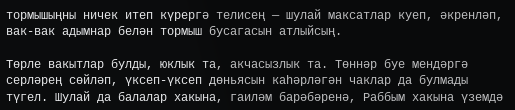тормышыңны ничек итеп күрергә телисең — шулай максатлар куеп, әкренләп, вак-вак адымнар белән тормыш бусагасын атлыйсың.

Төрле вакытлар булды, юклык та, акчасызлык та. Төннәр буе мендәргә серләрең сөйләп, үксеп-үксеп дөньясын каһәрләгән чаклар да булмады түгел. Шулай да балалар хакына, гаиләм барәбәренә, Раббым хакына үземдә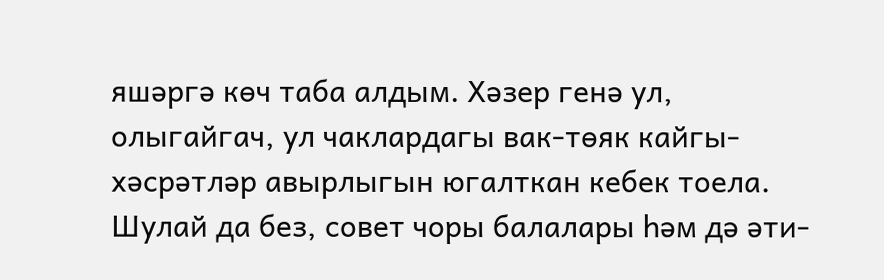яшәргә көч таба алдым. Хәзер генә ул, олыгайгач, ул чаклардагы вак-төяк кайгы-хәсрәтләр авырлыгын югалткан кебек тоела. Шулай да без, совет чоры балалары һәм дә әти-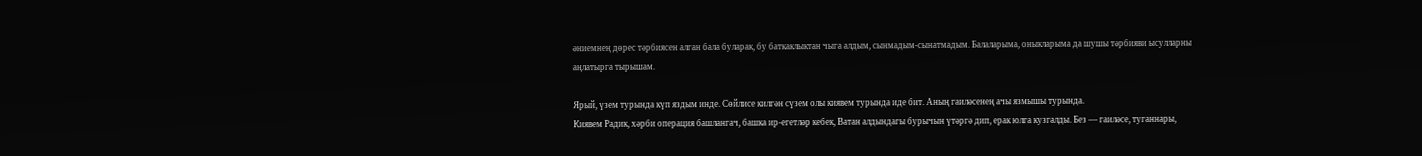әниемнең дөрес тәрбиясен алган бала буларак, бу баткаклыктан чыга алдым, сынмадым-сынатмадым. Балаларыма, оныкларыма да шушы тәрбияви ысулларны аңлатырга тырышам.

Ярый, үзем турында күп яздым инде. Сөйлисе килгән сүзем олы киявем турында иде бит. Аның гаиләсенең ачы язмышы турында.
Киявем Радик, хәрби операция башлангач, башка ир-егетләр кебек, Ватан алдындагы бурычын үтәргә дип, ерак юлга кузгалды. Без — гаиләсе, туганнары,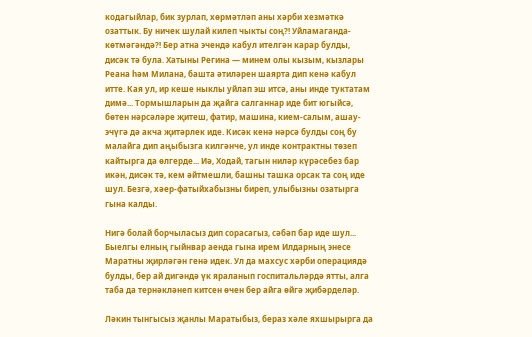кодагыйлар, бик зурлап, хөрмәтләп аны хәрби хезмәткә озаттык. Бу ничек шулай килеп чыкты соң?! Уйламаганда-көтмәгәндә?! Бер атна эчендә кабул ителгән карар булды, дисәк тә була. Хатыны Регина — минем олы кызым, кызлары Реана һәм Милана, башта әтиләрен шаярта дип кенә кабул итте. Кая ул, ир кеше ныклы уйлап эш итсә, аны инде туктатам димә... Тормышларын да җайга салганнар иде бит югыйсә, бөтен нәрсәләре җитеш, фатир, машина, кием-салым, ашау-эчүгә дә акча җитәрлек иде. Кисәк кенә нәрсә булды соң бу малайга дип аңыбызга килгәнче, ул инде контрактны төзеп кайтырга да өлгерде... Иә, Ходай, тагын ниләр күрәсебез бар икән, дисәк тә, кем әйтмешли, башны ташка орсак та соң иде шул. Безгә, хәер-фатыйхабызны биреп, улыбызны озатырга гына калды.

Нигә болай борчыласыз дип сорасагыз, сәбәп бар иде шул... Быелгы елның гыйнвар аенда гына ирем Илдарның энесе Маратны җирләгән генә идек. Ул да махсус хәрби операциядә булды, бер ай дигәндә үк яраланып госпитальләрдә ятты, алга таба да тернәкләнеп китсен өчен бер айга өйгә җибәрделәр.

Ләкин тынгысыз җанлы Маратыбыз, бераз хәле яхшырырга да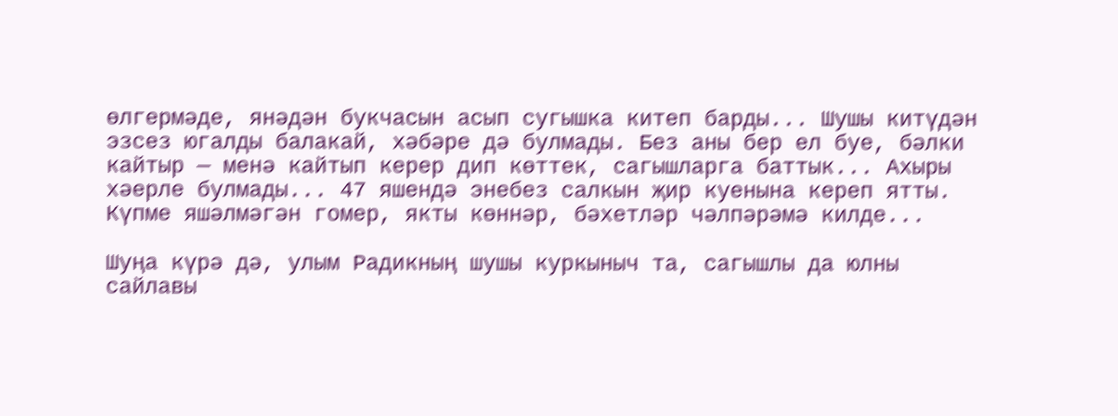өлгермәде, янәдән букчасын асып сугышка китеп барды... Шушы китүдән эзсез югалды балакай, хәбәре дә булмады. Без аны бер ел буе, бәлки кайтыр — менә кайтып керер дип көттек, сагышларга баттык... Ахыры хәерле булмады... 47 яшендә энебез салкын җир куенына кереп ятты. Күпме яшәлмәгән гомер, якты көннәр, бәхетләр чәлпәрәмә килде...

Шуңа күрә дә, улым Радикның шушы куркыныч та, сагышлы да юлны сайлавы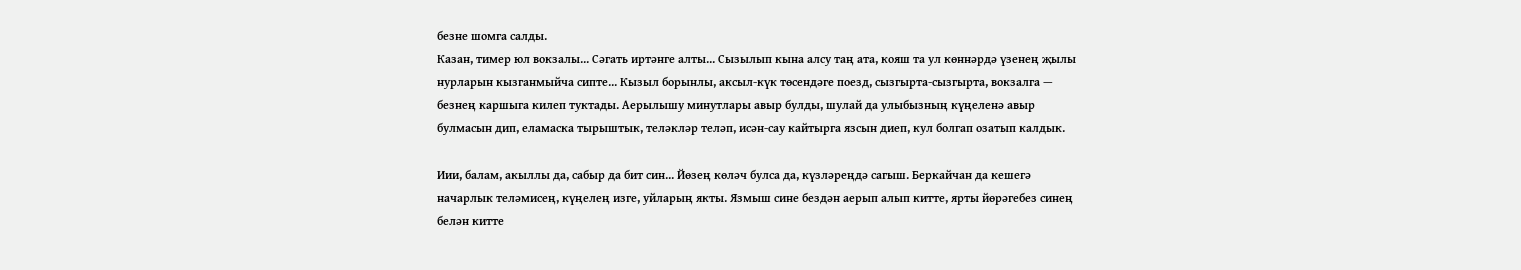безне шомга салды.
Казан, тимер юл вокзалы... Сәгать иртәнге алты... Сызылып кына алсу таң ата, кояш та ул көннәрдә үзенең җылы нурларын кызганмыйча сипте... Кызыл борынлы, аксыл-күк төсендәге поезд, сызгырта-сызгырта, вокзалга — безнең каршыга килеп туктады. Аерылышу минутлары авыр булды, шулай да улыбызның күңеленә авыр булмасын дип, еламаска тырыштык, теләкләр теләп, исән-сау кайтырга язсын диеп, кул болгап озатып калдык.

Иии, балам, акыллы да, сабыр да бит син... Йөзең көләч булса да, күзләреңдә сагыш. Беркайчан да кешегә начарлык теләмисең, күңелең изге, уйларың якты. Язмыш сине бездән аерып алып китте, ярты йөрәгебез синең белән китте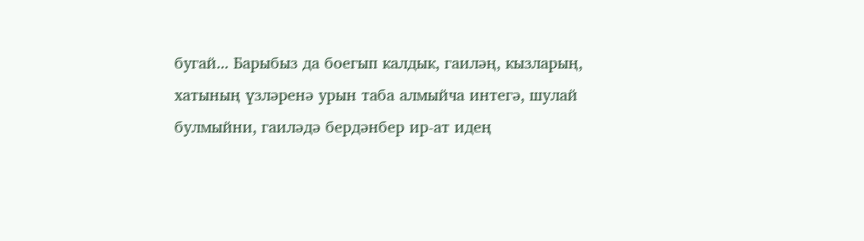бугай... Барыбыз да боегып калдык, гаиләң, кызларың, хатының үзләренә урын таба алмыйча интегә, шулай булмыйни, гаиләдә бердәнбер ир-ат идең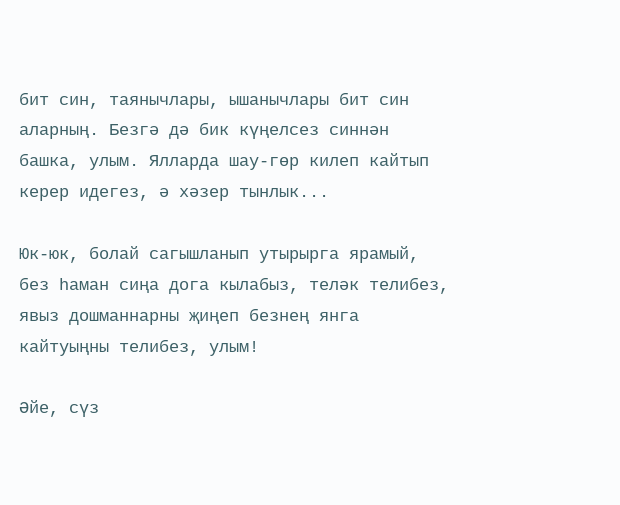бит син, таянычлары, ышанычлары бит син аларның. Безгә дә бик күңелсез синнән башка, улым. Ялларда шау-гөр килеп кайтып керер идегез, ә хәзер тынлык...

Юк-юк, болай сагышланып утырырга ярамый, без һаман сиңа дога кылабыз, теләк телибез, явыз дошманнарны җиңеп безнең янга кайтуыңны телибез, улым!

Әйе, сүз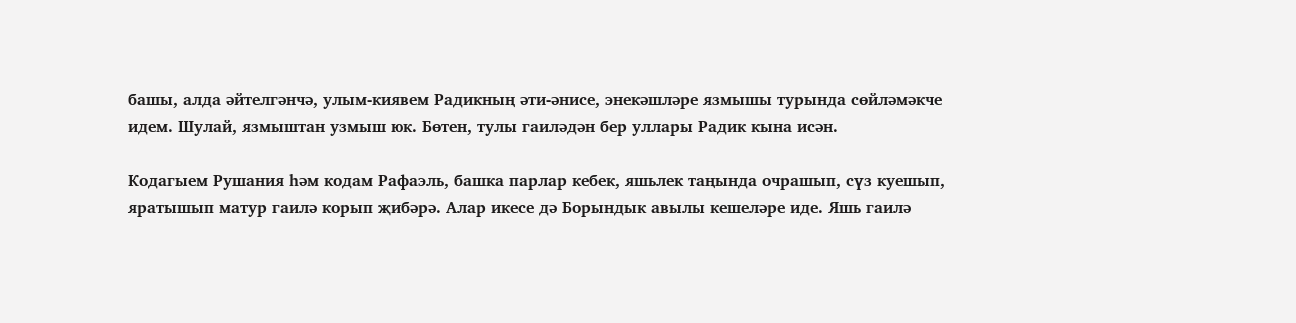башы, алда әйтелгәнчә, улым-киявем Радикның әти-әнисе, энекәшләре язмышы турында сөйләмәкче идем. Шулай, язмыштан узмыш юк. Бөтен, тулы гаиләдән бер уллары Радик кына исән.

Кодагыем Рушания һәм кодам Рафаэль, башка парлар кебек, яшьлек таңында очрашып, сүз куешып, яратышып матур гаилә корып җибәрә. Алар икесе дә Борындык авылы кешеләре иде. Яшь гаилә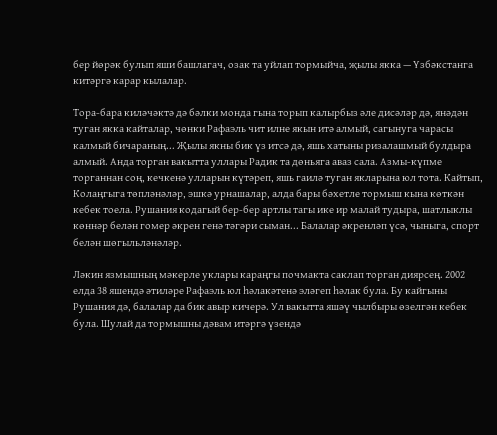бер йөрәк булып яши башлагач, озак та уйлап тормыйча, җылы якка — Үзбәкстанга китәргә карар кылалар.

Тора-бара киләчәктә дә бәлки монда гына торып калырбыз әле дисәләр дә, янәдән туган якка кайталар, чөнки Рафаэль чит илне якын итә алмый, сагынуга чарасы калмый бичараның... Җылы якны бик үз итсә дә, яшь хатыны ризалашмый булдыра алмый. Анда торган вакытта уллары Радик та дөньяга аваз сала. Азмы-күпме торганнан соң, кечкенә улларын күтәреп, яшь гаилә туган якларына юл тота. Кайтып, Колаңгыга төпләнәләр, эшкә урнашалар, алда бары бәхетле тормыш кына көткән кебек тоела. Рушания кодагый бер-бер артлы тагы ике ир малай тудыра, шатлыклы көннәр белән гомер әкрен генә тәгәри сыман... Балалар әкренләп үсә, чыныга, спорт белән шөгыльләнәләр.

Ләкин язмышның мәкерле уклары караңгы почмакта саклап торган диярсең. 2002 елда 38 яшендә әтиләре Рафаэль юл һәлакәтенә эләгеп һәлак була. Бу кайгыны Рушания дә, балалар да бик авыр кичерә. Ул вакытта яшәү чылбыры өзелгән кебек була. Шулай да тормышны дәвам итәргә үзендә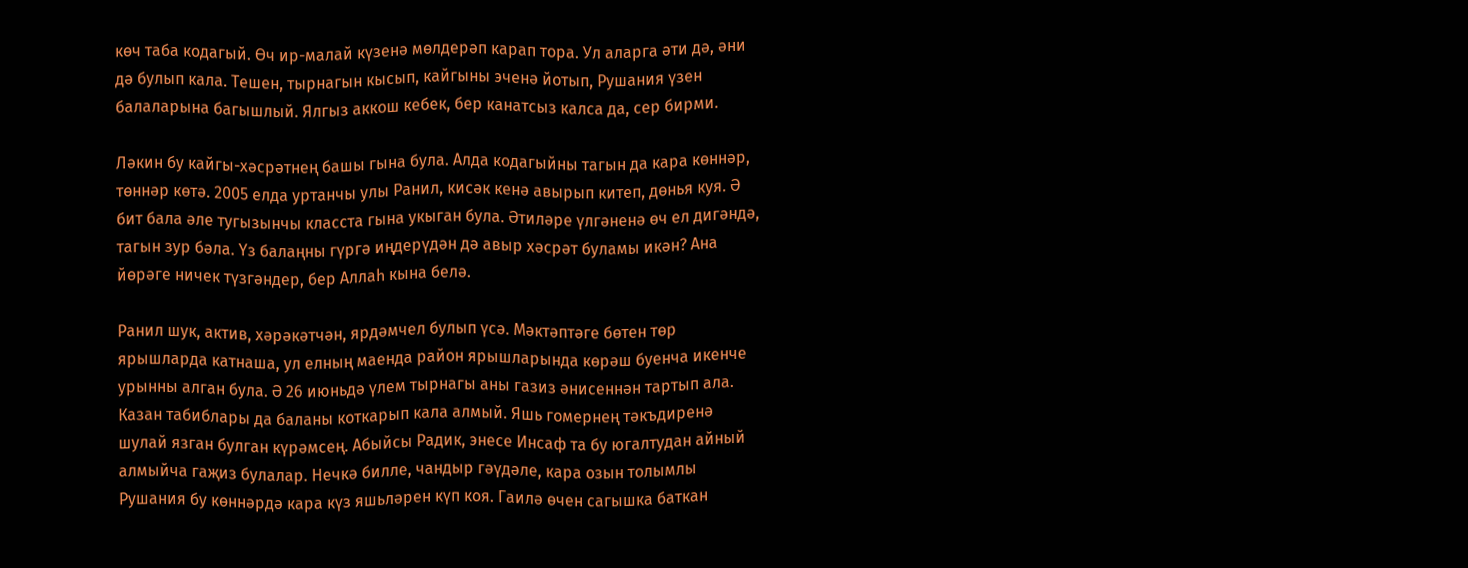көч таба кодагый. Өч ир-малай күзенә мөлдерәп карап тора. Ул аларга әти дә, әни дә булып кала. Тешен, тырнагын кысып, кайгыны эченә йотып, Рушания үзен балаларына багышлый. Ялгыз аккош кебек, бер канатсыз калса да, сер бирми.

Ләкин бу кайгы-хәсрәтнең башы гына була. Алда кодагыйны тагын да кара көннәр, төннәр көтә. 2005 елда уртанчы улы Ранил, кисәк кенә авырып китеп, дөнья куя. Ә бит бала әле тугызынчы класста гына укыган була. Әтиләре үлгәненә өч ел дигәндә, тагын зур бәла. Үз балаңны гүргә иңдерүдән дә авыр хәсрәт буламы икән? Ана йөрәге ничек түзгәндер, бер Аллаһ кына белә.

Ранил шук, актив, хәрәкәтчән, ярдәмчел булып үсә. Мәктәптәге бөтен төр ярышларда катнаша, ул елның маенда район ярышларында көрәш буенча икенче урынны алган була. Ә 26 июньдә үлем тырнагы аны газиз әнисеннән тартып ала. Казан табиблары да баланы коткарып кала алмый. Яшь гомернең тәкъдиренә шулай язган булган күрәмсең. Абыйсы Радик, энесе Инсаф та бу югалтудан айный алмыйча гаҗиз булалар. Нечкә билле, чандыр гәүдәле, кара озын толымлы Рушания бу көннәрдә кара күз яшьләрен күп коя. Гаилә өчен сагышка баткан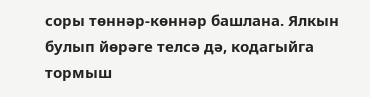соры төннәр-көннәр башлана. Ялкын булып йөрәге телсә дә, кодагыйга тормыш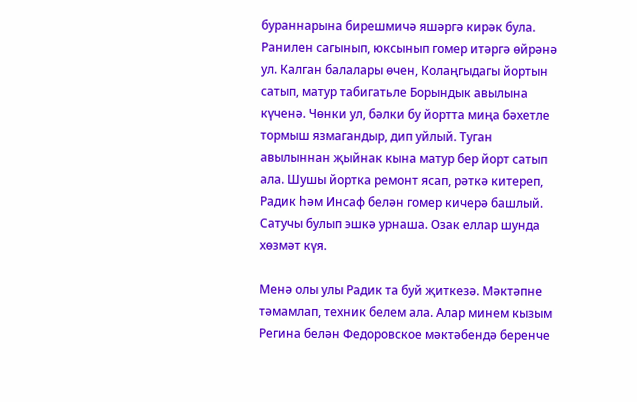бураннарына бирешмичә яшәргә кирәк була. Ранилен сагынып, юксынып гомер итәргә өйрәнә ул. Калган балалары өчен, Колаңгыдагы йортын сатып, матур табигатьле Борындык авылына күченә. Чөнки ул, бәлки бу йортта миңа бәхетле тормыш язмагандыр, дип уйлый. Туган авылыннан җыйнак кына матур бер йорт сатып ала. Шушы йортка ремонт ясап, рәткә китереп, Радик һәм Инсаф белән гомер кичерә башлый. Сатучы булып эшкә урнаша. Озак еллар шунда хөзмәт күя.

Менә олы улы Радик та буй җиткезә. Мәктәпне тәмамлап, техник белем ала. Алар минем кызым Регина белән Федоровское мәктәбендә беренче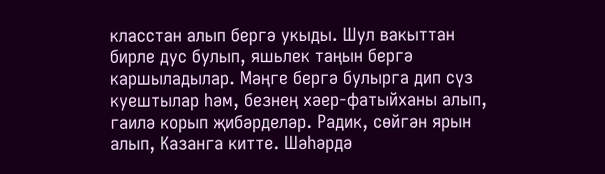класстан алып бергә укыды. Шул вакыттан бирле дус булып, яшьлек таңын бергә каршыладылар. Мәңге бергә булырга дип сүз куештылар һәм, безнең хәер-фатыйханы алып, гаилә корып җибәрделәр. Радик, сөйгән ярын алып, Казанга китте. Шәһәрдә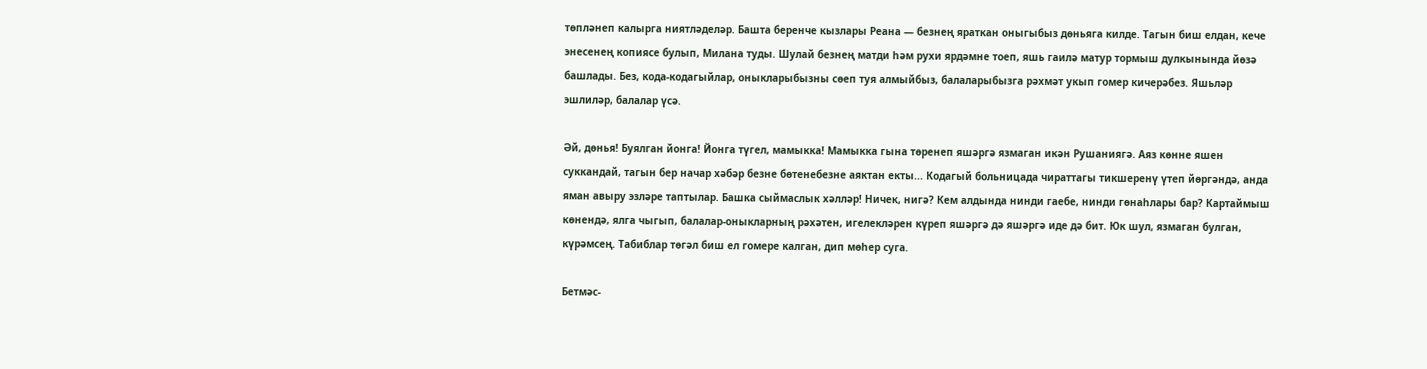төпләнеп калырга ниятләделәр. Башта беренче кызлары Реана — безнең яраткан оныгыбыз дөньяга килде. Тагын биш елдан, кече энесенең копиясе булып, Милана туды. Шулай безнең матди һәм рухи ярдәмне тоеп, яшь гаилә матур тормыш дулкынында йөзә башлады. Без, кода-кодагыйлар, оныкларыбызны сөеп туя алмыйбыз, балаларыбызга рәхмәт укып гомер кичерәбез. Яшьләр эшлиләр, балалар үсә.

Әй, дөнья! Буялган йонга! Йонга түгел, мамыкка! Мамыкка гына төренеп яшәргә язмаган икән Рушаниягә. Аяз көнне яшен суккандай, тагын бер начар хәбәр безне бөтенебезне аяктан екты... Кодагый больницада чираттагы тикшеренү үтеп йөргәндә, анда яман авыру эзләре таптылар. Башка сыймаслык хәлләр! Ничек, нигә? Кем алдында нинди гаебе, нинди гөнаһлары бар? Картаймыш көнендә, ялга чыгып, балалар-оныкларның рәхәтен, игелекләрен күреп яшәргә дә яшәргә иде дә бит. Юк шул, язмаган булган, күрәмсең. Табиблар төгәл биш ел гомере калган, дип мөһер суга.

Бетмәс-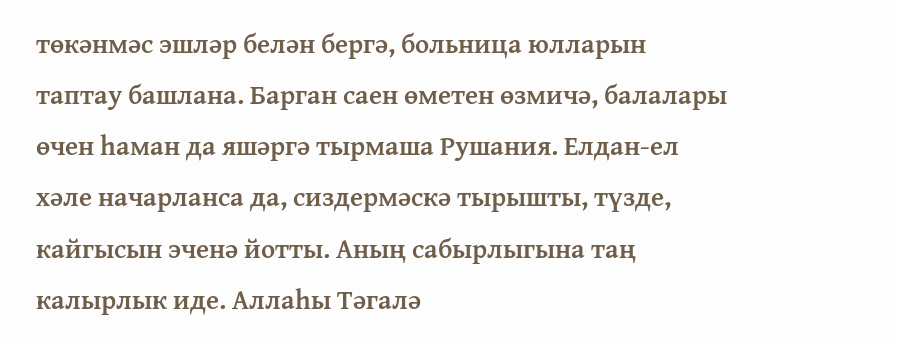төкәнмәс эшләр белән бергә, больница юлларын таптау башлана. Барган саен өметен өзмичә, балалары өчен һаман да яшәргә тырмаша Рушания. Елдан-ел хәле начарланса да, сиздермәскә тырышты, түзде, кайгысын эченә йотты. Аның сабырлыгына таң калырлык иде. Аллаһы Тәгалә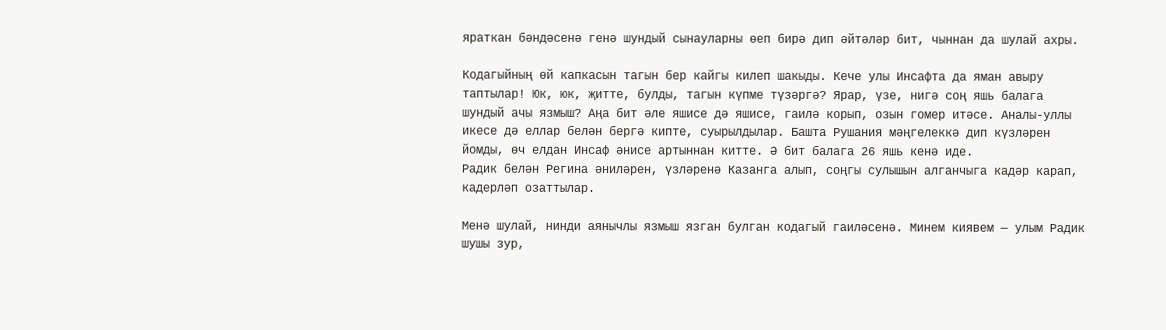яраткан бәндәсенә генә шундый сынауларны өеп бирә дип әйтәләр бит, чыннан да шулай ахры.

Кодагыйның өй капкасын тагын бер кайгы килеп шакыды. Кече улы Инсафта да яман авыру таптылар! Юк, юк, җитте, булды, тагын күпме түзәргә? Ярар, үзе, нигә соң яшь балага шундый ачы язмыш? Аңа бит әле яшисе дә яшисе, гаилә корып, озын гомер итәсе. Аналы-уллы икесе дә еллар белән бергә кипте, суырылдылар. Башта Рушания мәңгелеккә дип күзләрен йомды, өч елдан Инсаф әнисе артыннан китте. Ә бит балага 26 яшь кенә иде.
Радик белән Регина әниләрен, үзләренә Казанга алып, соңгы сулышын алганчыга кадәр карап, кадерләп озаттылар.

Менә шулай, нинди аянычлы язмыш язган булган кодагый гаиләсенә. Минем киявем — улым Радик шушы зур,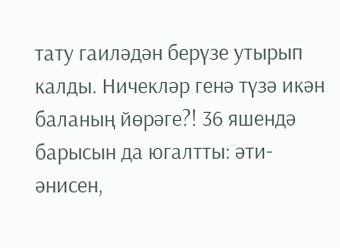тату гаиләдән берүзе утырып калды. Ничекләр генә түзә икән баланың йөрәге?! 36 яшендә барысын да югалтты: әти-әнисен,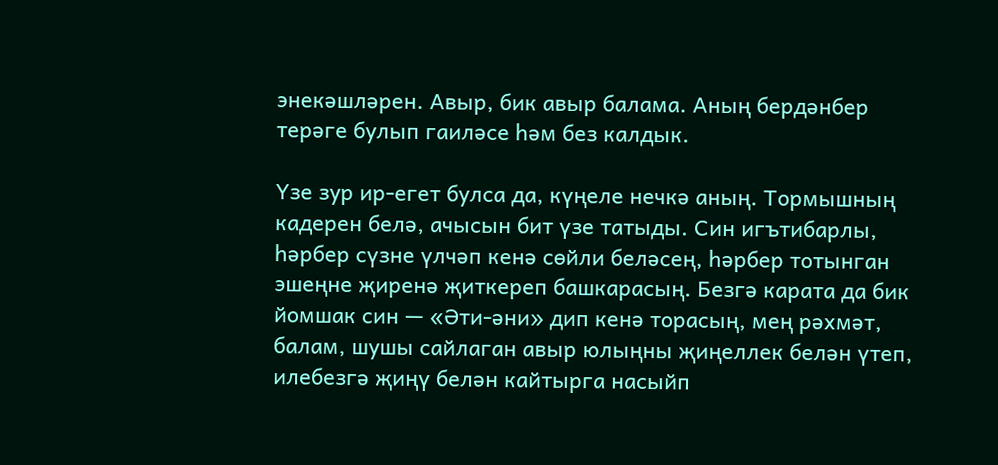энекәшләрен. Авыр, бик авыр балама. Аның бердәнбер терәге булып гаиләсе һәм без калдык.

Үзе зур ир-егет булса да, күңеле нечкә аның. Тормышның кадерен белә, ачысын бит үзе татыды. Син игътибарлы, һәрбер сүзне үлчәп кенә сөйли беләсең, һәрбер тотынган эшеңне җиренә җиткереп башкарасың. Безгә карата да бик йомшак син — «Әти-әни» дип кенә торасың, мең рәхмәт, балам, шушы сайлаган авыр юлыңны җиңеллек белән үтеп, илебезгә җиңү белән кайтырга насыйп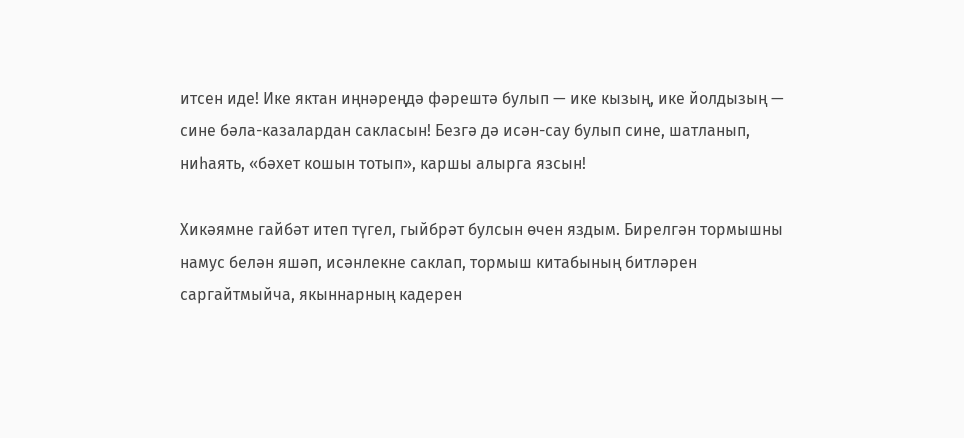итсен иде! Ике яктан иңнәреңдә фәрештә булып — ике кызың, ике йолдызың — сине бәла-казалардан сакласын! Безгә дә исән-сау булып сине, шатланып, ниһаять, «бәхет кошын тотып», каршы алырга язсын!

Хикәямне гайбәт итеп түгел, гыйбрәт булсын өчен яздым. Бирелгән тормышны намус белән яшәп, исәнлекне саклап, тормыш китабының битләрен саргайтмыйча, якыннарның кадерен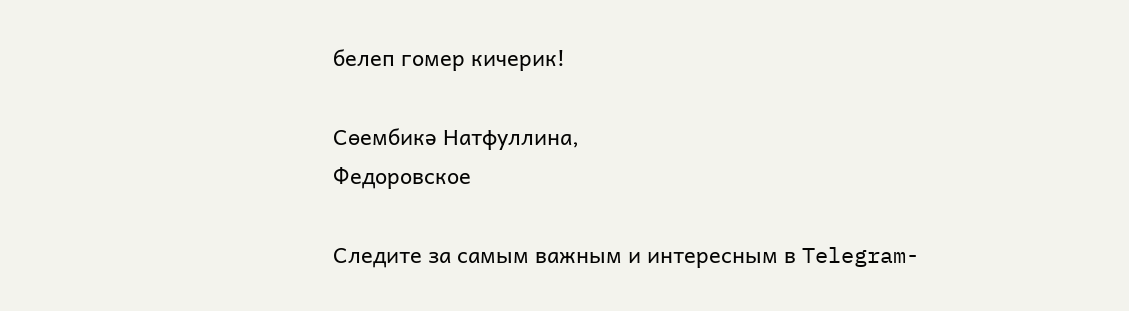белеп гомер кичерик!

Сөембикә Натфуллина,
Федоровское

Следите за самым важным и интересным в Telegram-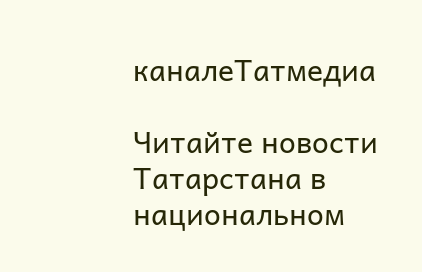каналеТатмедиа

Читайте новости Татарстана в национальном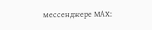мессенджере MАХ: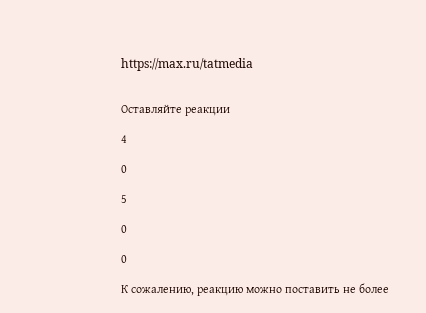https://max.ru/tatmedia


Оставляйте реакции

4

0

5

0

0

К сожалению, реакцию можно поставить не более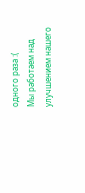одного раза :(
Мы работаем над улучшением нашего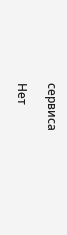сервиса

Нет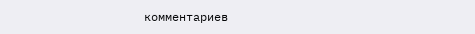комментариев